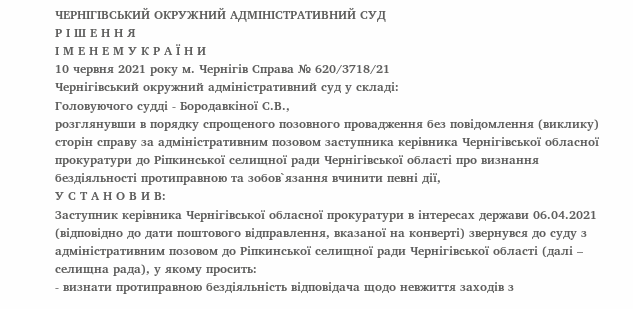ЧЕРНІГІВСЬКИЙ ОКРУЖНИЙ АДМІНІСТРАТИВНИЙ СУД
Р І Ш Е Н Н Я
І М Е Н Е М У К Р А Ї Н И
10 червня 2021 року м. Чернігів Справа № 620/3718/21
Чернігівський окружний адміністративний суд у складі:
Головуючого судді - Бородавкіної С.В.,
розглянувши в порядку спрощеного позовного провадження без повідомлення (виклику) сторін справу за адміністративним позовом заступника керівника Чернігівської обласної прокуратури до Ріпкинської селищної ради Чернігівської області про визнання бездіяльності протиправною та зобов`язання вчинити певні дії,
У С Т А Н О В И В:
Заступник керівника Чернігівської обласної прокуратури в інтересах держави 06.04.2021 (відповідно до дати поштового відправлення, вказаної на конверті) звернувся до суду з адміністративним позовом до Ріпкинської селищної ради Чернігівської області (далі – селищна рада), у якому просить:
- визнати протиправною бездіяльність відповідача щодо невжиття заходів з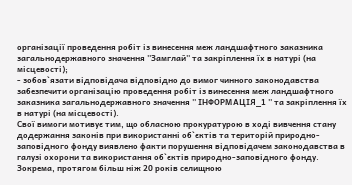організації проведення робіт із винесення меж ландшафтного заказника загальнодержавного значення ''Замглай'' та закріплення їх в натурі (на місцевості);
- зобов`язати відповідача відповідно до вимог чинного законодавства забезпечити організацію проведення робіт із винесення меж ландшафтного заказника загальнодержавного значення '' ІНФОРМАЦІЯ_1 '' та закріплення їх в натурі (на місцевості).
Свої вимоги мотивує тим, що обласною прокуратурою в ході вивчення стану додержання законів при використанні об`єктів та територій природно-заповідного фонду виявлено факти порушення відповідачем законодавства в галузі охорони та використання об`єктів природно-заповідного фонду. Зокрема, протягом більш ніж 20 років селищною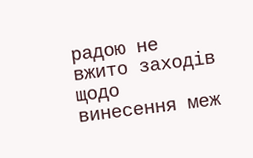радою не вжито заходів щодо винесення меж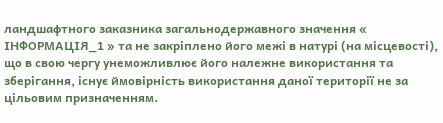ландшафтного заказника загальнодержавного значення « ІНФОРМАЦІЯ_1 » та не закріплено його межі в натурі (на місцевості), що в свою чергу унеможливлює його належне використання та зберігання, існує ймовірність використання даної території не за цільовим призначенням.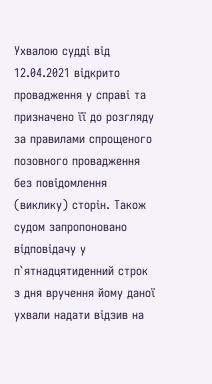Ухвалою судді від 12.04.2021 відкрито провадження у справі та призначено її до розгляду за правилами спрощеного позовного провадження без повідомлення (виклику) сторін. Також судом запропоновано відповідачу у п`ятнадцятиденний строк з дня вручення йому даної ухвали надати відзив на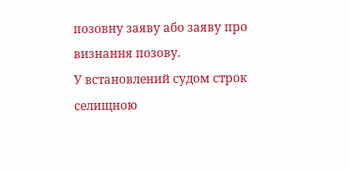позовну заяву або заяву про визнання позову.
У встановлений судом строк селищною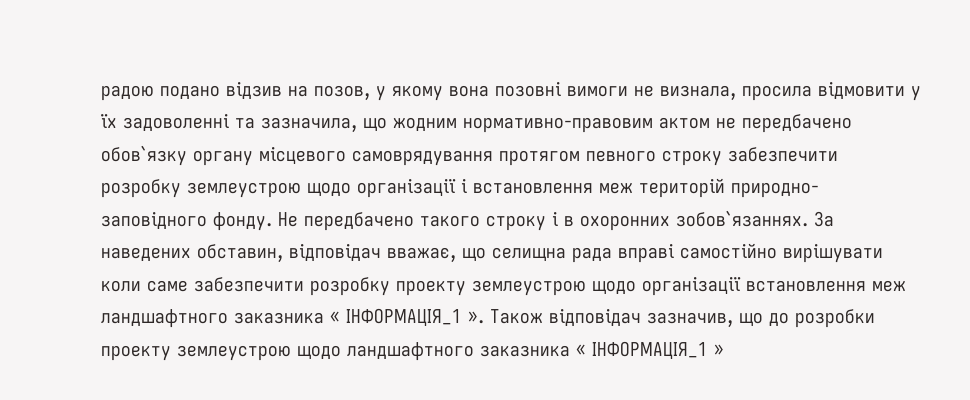радою подано відзив на позов, у якому вона позовні вимоги не визнала, просила відмовити у їх задоволенні та зазначила, що жодним нормативно-правовим актом не передбачено обов`язку органу місцевого самоврядування протягом певного строку забезпечити розробку землеустрою щодо організації і встановлення меж територій природно-заповідного фонду. Не передбачено такого строку і в охоронних зобов`язаннях. За наведених обставин, відповідач вважає, що селищна рада вправі самостійно вирішувати коли саме забезпечити розробку проекту землеустрою щодо організації встановлення меж ландшафтного заказника « ІНФОРМАЦІЯ_1 ». Також відповідач зазначив, що до розробки проекту землеустрою щодо ландшафтного заказника « ІНФОРМАЦІЯ_1 »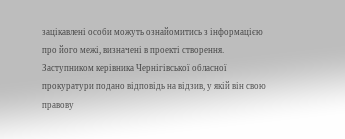зацікавлені особи можуть ознайомитись з інформацією про його межі, визначені в проекті створення.
Заступником керівника Чернігівської обласної прокуратури подано відповідь на відзив, у якій він свою правову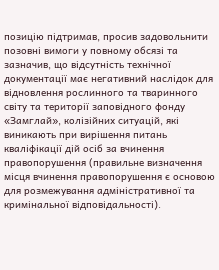позицію підтримав, просив задовольнити позовні вимоги у повному обсязі та зазначив, що відсутність технічної документації має негативний наслідок для відновлення рослинного та тваринного світу та території заповідного фонду «Замглай», колізійних ситуацій, які виникають при вирішення питань кваліфікації дій осіб за вчинення правопорушення (правильне визначення місця вчинення правопорушення є основою для розмежування адміністративної та кримінальної відповідальності).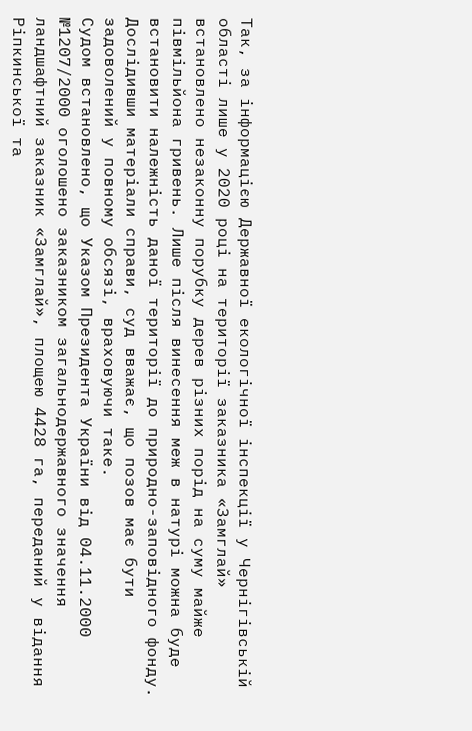Так, за інформацією Державної екологічної інспекції у Чернігівській області лише у 2020 році на території заказника «Замглай» встановлено незаконну порубку дерев різних порід на суму майже півмільйона гривень. Лише після винесення меж в натурі можна буде встановити належність даної території до природно-заповідного фонду.
Дослідивши матеріали справи, суд вважає, що позов має бути задоволений у повному обсязі, враховуючи таке.
Судом встановлено, що Указом Президента України від 04.11.2000 №1207/2000 оголошено заказником загальнодержавного значення ландшафтний заказник «Замглай», площею 4428 га, переданий у відання Ріпкинської та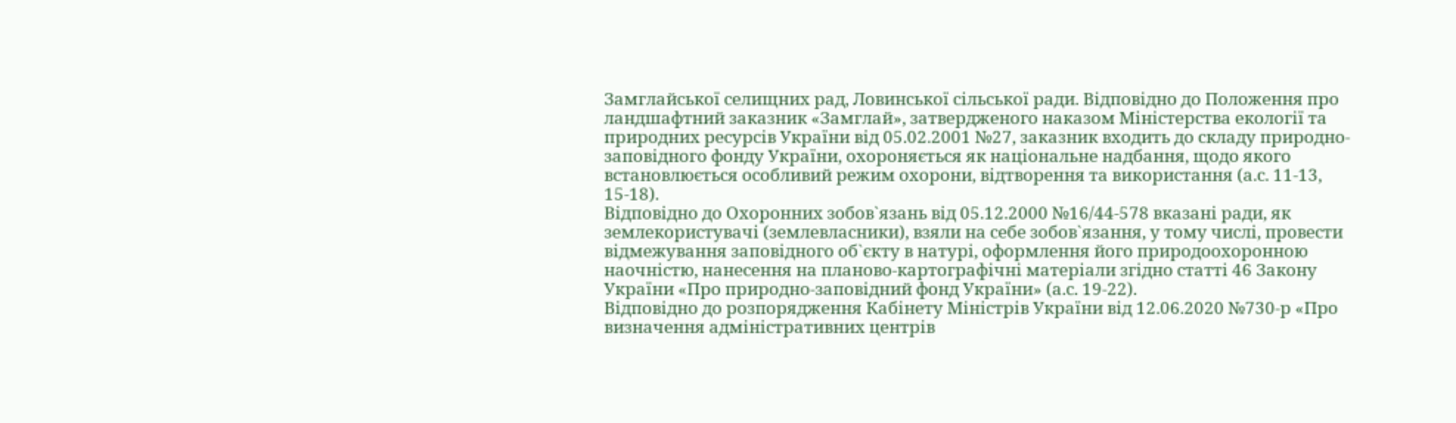Замглайської селищних рад, Ловинської сільської ради. Відповідно до Положення про ландшафтний заказник «Замглай», затвердженого наказом Міністерства екології та природних ресурсів України від 05.02.2001 №27, заказник входить до складу природно-заповідного фонду України, охороняється як національне надбання, щодо якого встановлюється особливий режим охорони, відтворення та використання (а.с. 11-13, 15-18).
Відповідно до Охоронних зобов`язань від 05.12.2000 №16/44-578 вказані ради, як землекористувачі (землевласники), взяли на себе зобов`язання, у тому числі, провести відмежування заповідного об`єкту в натурі, оформлення його природоохоронною наочністю, нанесення на планово-картографічні матеріали згідно статті 46 Закону України «Про природно-заповідний фонд України» (а.с. 19-22).
Відповідно до розпорядження Кабінету Міністрів України від 12.06.2020 №730-р «Про визначення адміністративних центрів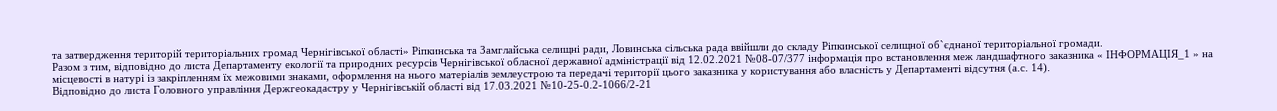та затвердження територій територіальних громад Чернігівської області» Ріпкинська та Замглайська селищні ради, Ловинська сільська рада ввійшли до складу Ріпкинської селищної об`єднаної територіальної громади.
Разом з тим, відповідно до листа Департаменту екології та природних ресурсів Чернігівської обласної державної адміністрації від 12.02.2021 №08-07/377 інформація про встановлення меж ландшафтного заказника « ІНФОРМАЦІЯ_1 » на місцевості в натурі із закріпленням їх межовими знаками, оформлення на нього матеріалів землеустрою та передачі території цього заказника у користування або власність у Департаменті відсутня (а.с. 14).
Відповідно до листа Головного управління Держгеокадастру у Чернігівській області від 17.03.2021 №10-25-0.2-1066/2-21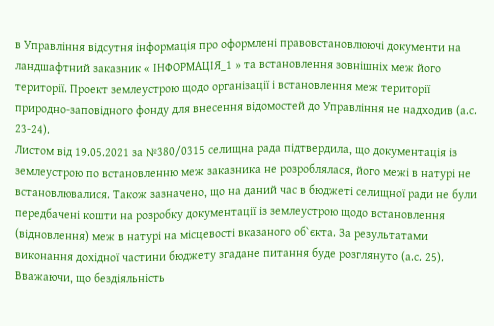в Управління відсутня інформація про оформлені правовстановлюючі документи на ландшафтний заказник « ІНФОРМАЦІЯ_1 » та встановлення зовнішніх меж його території. Проект землеустрою щодо організації і встановлення меж території природно-заповідного фонду для внесення відомостей до Управління не надходив (а.с. 23-24).
Листом від 19.05.2021 за №380/0315 селищна рада підтвердила, що документація із землеустрою по встановленню меж заказника не розроблялася, його межі в натурі не встановлювалися. Також зазначено, що на даний час в бюджеті селищної ради не були передбачені кошти на розробку документації із землеустрою щодо встановлення (відновлення) меж в натурі на місцевості вказаного об`єкта. За результатами виконання дохідної частини бюджету згадане питання буде розглянуто (а.с. 25).
Вважаючи, що бездіяльність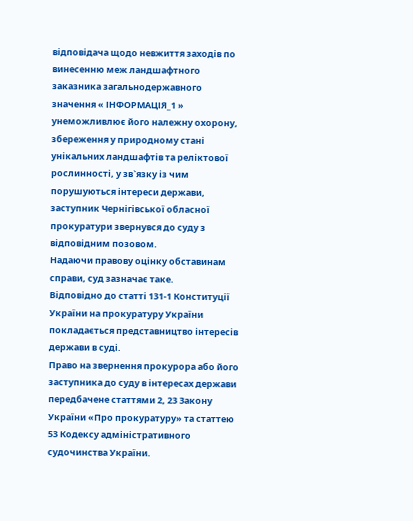відповідача щодо невжиття заходів по винесенню меж ландшафтного заказника загальнодержавного значення « ІНФОРМАЦІЯ_1 » унеможливлює його належну охорону, збереження у природному стані унікальних ландшафтів та реліктової рослинності, у зв`язку із чим порушуються інтереси держави, заступник Чернігівської обласної прокуратури звернувся до суду з відповідним позовом.
Надаючи правову оцінку обставинам справи, суд зазначає таке.
Відповідно до статті 131-1 Конституції України на прокуратуру України покладається представництво інтересів держави в суді.
Право на звернення прокурора або його заступника до суду в інтересах держави передбачене статтями 2, 23 Закону України «Про прокуратуру» та статтею 53 Кодексу адміністративного судочинства України.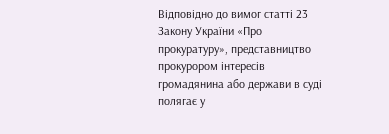Відповідно до вимог статті 23 Закону України «Про прокуратуру», представництво прокурором інтересів громадянина або держави в суді полягає у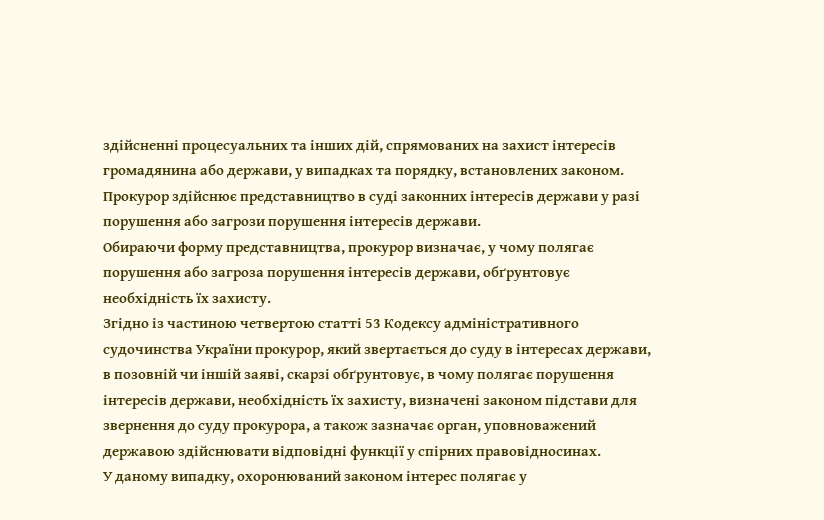здійсненні процесуальних та інших дій, спрямованих на захист інтересів громадянина або держави, у випадках та порядку, встановлених законом. Прокурор здійснює представництво в суді законних інтересів держави у разі порушення або загрози порушення інтересів держави.
Обираючи форму представництва, прокурор визначає, у чому полягає порушення або загроза порушення інтересів держави, обґрунтовує необхідність їх захисту.
Згідно із частиною четвертою статті 53 Кодексу адміністративного судочинства України прокурор, який звертається до суду в інтересах держави, в позовній чи іншій заяві, скарзі обґрунтовує, в чому полягає порушення інтересів держави, необхідність їх захисту, визначені законом підстави для звернення до суду прокурора, а також зазначає орган, уповноважений державою здійснювати відповідні функції у спірних правовідносинах.
У даному випадку, охоронюваний законом інтерес полягає у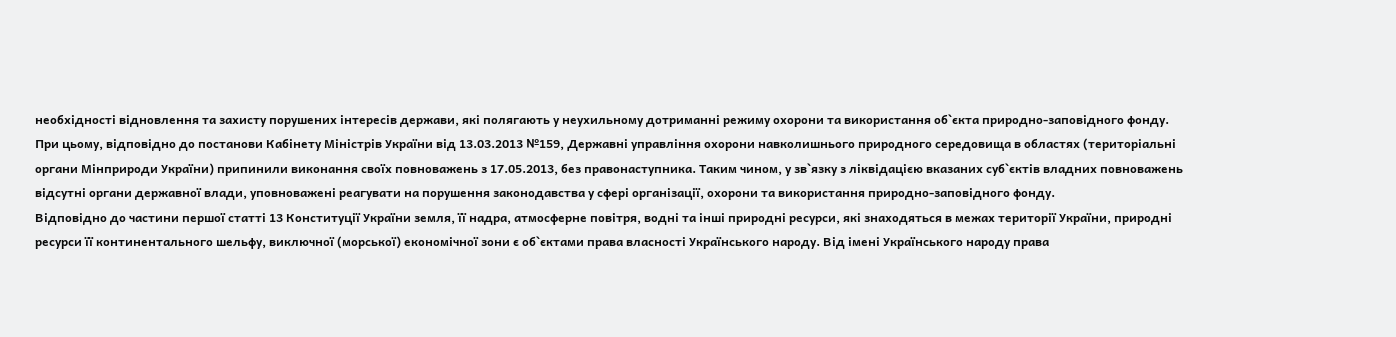необхідності відновлення та захисту порушених інтересів держави, які полягають у неухильному дотриманні режиму охорони та використання об`єкта природно-заповідного фонду.
При цьому, відповідно до постанови Кабінету Міністрів України від 13.03.2013 №159, Державні управління охорони навколишнього природного середовища в областях (територіальні органи Мінприроди України) припинили виконання своїх повноважень з 17.05.2013, без правонаступника. Таким чином, у зв`язку з ліквідацією вказаних суб`єктів владних повноважень відсутні органи державної влади, уповноважені реагувати на порушення законодавства у сфері організації, охорони та використання природно-заповідного фонду.
Відповідно до частини першої статті 13 Конституції України земля, її надра, атмосферне повітря, водні та інші природні ресурси, які знаходяться в межах території України, природні ресурси її континентального шельфу, виключної (морської) економічної зони є об`єктами права власності Українського народу. Від імені Українського народу права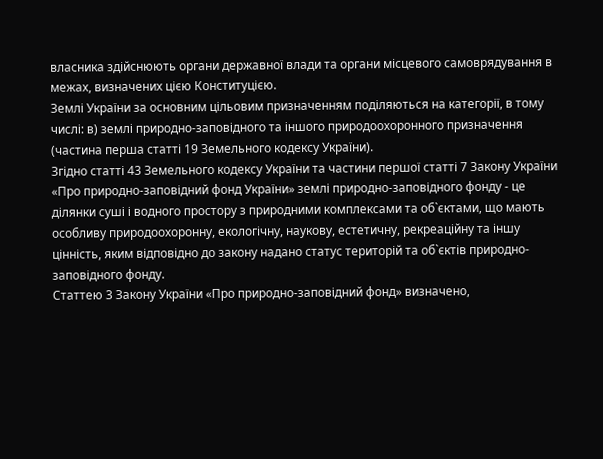власника здійснюють органи державної влади та органи місцевого самоврядування в межах, визначених цією Конституцією.
Землі України за основним цільовим призначенням поділяються на категорії, в тому числі: в) землі природно-заповідного та іншого природоохоронного призначення (частина перша статті 19 Земельного кодексу України).
Згідно статті 43 Земельного кодексу України та частини першої статті 7 Закону України «Про природно-заповідний фонд України» землі природно-заповідного фонду - це ділянки суші і водного простору з природними комплексами та об`єктами, що мають особливу природоохоронну, екологічну, наукову, естетичну, рекреаційну та іншу цінність, яким відповідно до закону надано статус територій та об`єктів природно-заповідного фонду.
Статтею 3 Закону України «Про природно-заповідний фонд» визначено,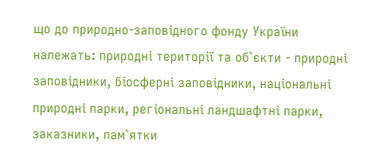що до природно-заповідного фонду України належать: природні території та об`єкти - природні заповідники, біосферні заповідники, національні природні парки, регіональні ландшафтні парки, заказники, пам`ятки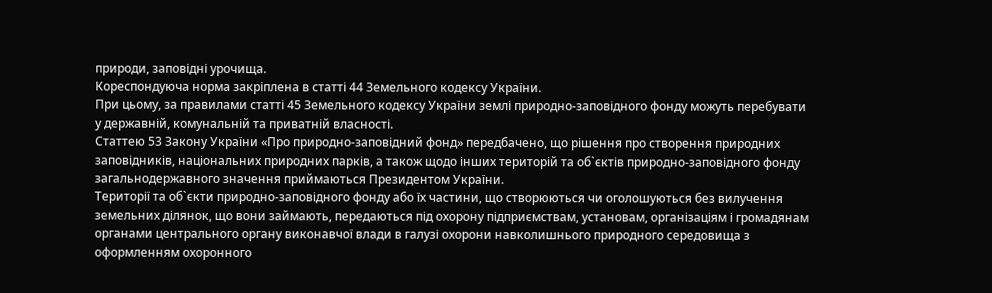природи, заповідні урочища.
Кореспондуюча норма закріплена в статті 44 Земельного кодексу України.
При цьому, за правилами статті 45 Земельного кодексу України землі природно-заповідного фонду можуть перебувати у державній, комунальній та приватній власності.
Статтею 53 Закону України «Про природно-заповідний фонд» передбачено, що рішення про створення природних заповідників, національних природних парків, а також щодо інших територій та об`єктів природно-заповідного фонду загальнодержавного значення приймаються Президентом України.
Території та об`єкти природно-заповідного фонду або їх частини, що створюються чи оголошуються без вилучення земельних ділянок, що вони займають, передаються під охорону підприємствам, установам, організаціям і громадянам органами центрального органу виконавчої влади в галузі охорони навколишнього природного середовища з оформленням охоронного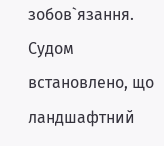зобов`язання.
Судом встановлено, що ландшафтний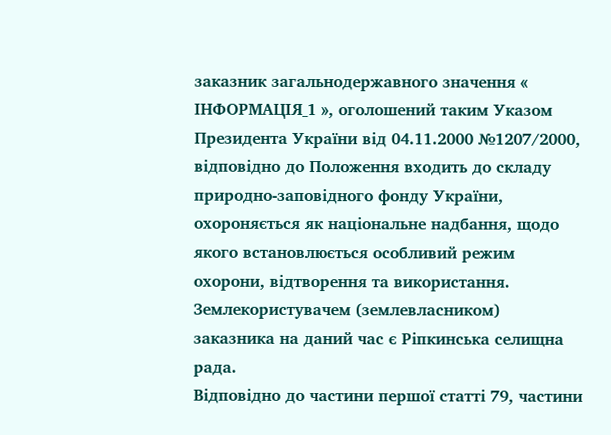заказник загальнодержавного значення « ІНФОРМАЦІЯ_1 », оголошений таким Указом Президента України від 04.11.2000 №1207/2000, відповідно до Положення входить до складу природно-заповідного фонду України, охороняється як національне надбання, щодо якого встановлюється особливий режим охорони, відтворення та використання. Землекористувачем (землевласником) заказника на даний час є Ріпкинська селищна рада.
Відповідно до частини першої статті 79, частини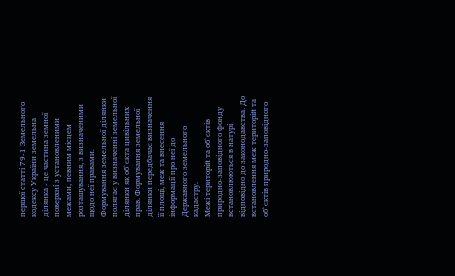першої статті 79-1 Земельного кодексу України земельна ділянка - це частина земної поверхні з установленими межами, певним місцем розташування, з визначеними щодо неї правами.
Формування земельної ділянки полягає у визначенні земельної ділянки як об`єкта цивільних прав. Формування земельної ділянки передбачає визначення її площі, меж та внесення інформації про неї до Державного земельного кадастру.
Межі територій та об`єктів природно-заповідного фонду встановлюються в натурі відповідно до законодавства. До встановлення меж територій та об`єктів природно-заповідного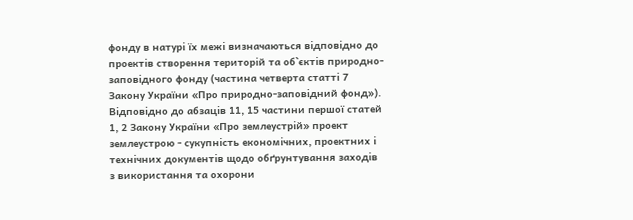фонду в натурі їх межі визначаються відповідно до проектів створення територій та об`єктів природно-заповідного фонду (частина четверта статті 7 Закону України «Про природно-заповідний фонд»).
Відповідно до абзаців 11, 15 частини першої статей 1, 2 Закону України «Про землеустрій» проект землеустрою - сукупність економічних, проектних і технічних документів щодо обґрунтування заходів з використання та охорони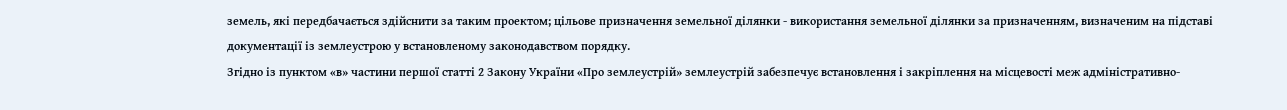земель, які передбачається здійснити за таким проектом; цільове призначення земельної ділянки - використання земельної ділянки за призначенням, визначеним на підставі документації із землеустрою у встановленому законодавством порядку.
Згідно із пунктом «в» частини першої статті 2 Закону України «Про землеустрій» землеустрій забезпечує встановлення і закріплення на місцевості меж адміністративно-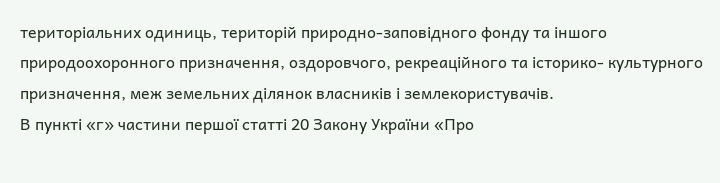територіальних одиниць, територій природно-заповідного фонду та іншого природоохоронного призначення, оздоровчого, рекреаційного та історико- культурного призначення, меж земельних ділянок власників і землекористувачів.
В пункті «г» частини першої статті 20 Закону України «Про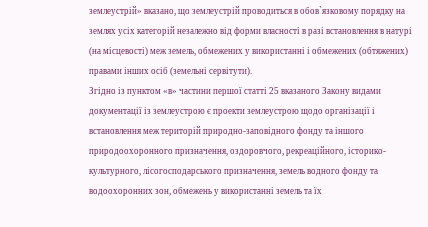землеустрій» вказано, що землеустрій проводиться в обов`язковому порядку на землях усіх категорій незалежно від форми власності в разі встановлення в натурі (на місцевості) меж земель, обмежених у використанні і обмежених (обтяжених) правами інших осіб (земельні сервітути).
Згідно із пунктом «в» частини першої статті 25 вказаного Закону видами документації із землеустрою є проекти землеустрою щодо організації і встановлення меж територій природно-заповідного фонду та іншого природоохоронного призначення, оздоровчого, рекреаційного, історико-культурного, лісогосподарського призначення, земель водного фонду та водоохоронних зон, обмежень у використанні земель та їх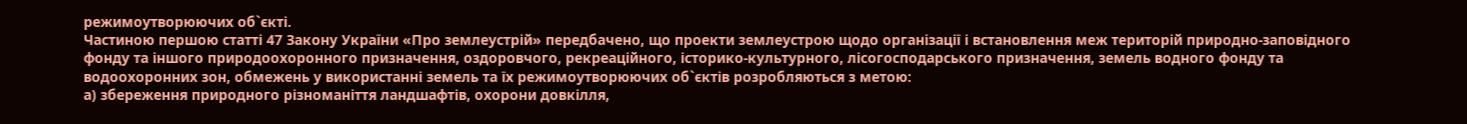режимоутворюючих об`єкті.
Частиною першою статті 47 Закону України «Про землеустрій» передбачено, що проекти землеустрою щодо організації і встановлення меж територій природно-заповідного фонду та іншого природоохоронного призначення, оздоровчого, рекреаційного, історико-культурного, лісогосподарського призначення, земель водного фонду та водоохоронних зон, обмежень у використанні земель та їх режимоутворюючих об`єктів розробляються з метою:
а) збереження природного різноманіття ландшафтів, охорони довкілля,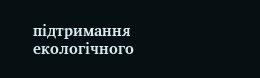підтримання екологічного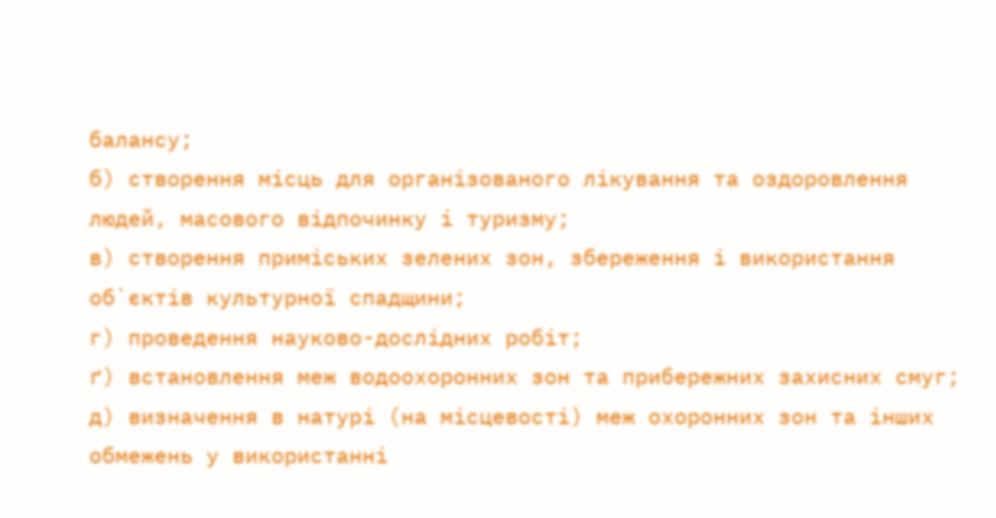балансу;
б) створення місць для організованого лікування та оздоровлення людей, масового відпочинку і туризму;
в) створення приміських зелених зон, збереження і використання об`єктів культурної спадщини;
г) проведення науково-дослідних робіт;
ґ) встановлення меж водоохоронних зон та прибережних захисних смуг;
д) визначення в натурі (на місцевості) меж охоронних зон та інших обмежень у використанні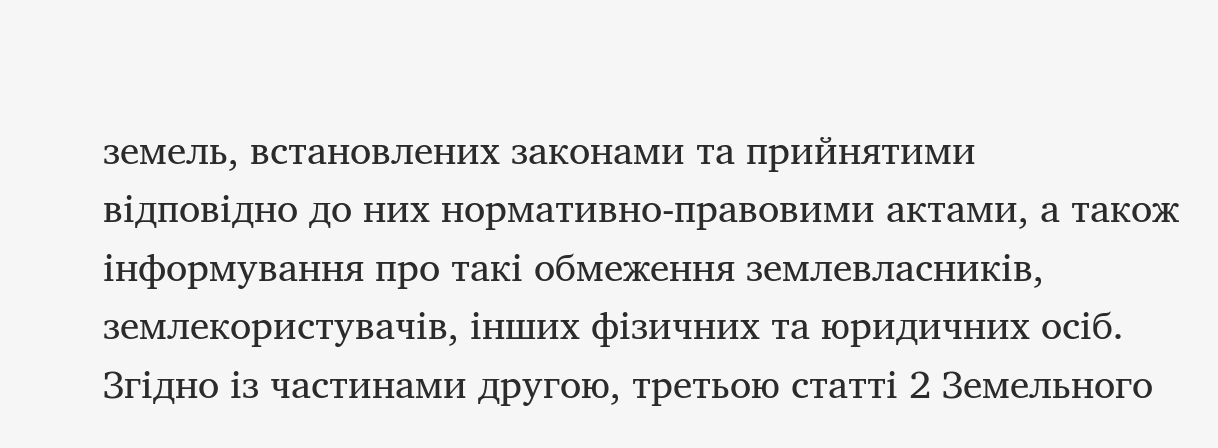земель, встановлених законами та прийнятими відповідно до них нормативно-правовими актами, а також інформування про такі обмеження землевласників, землекористувачів, інших фізичних та юридичних осіб.
Згідно із частинами другою, третьою статті 2 Земельного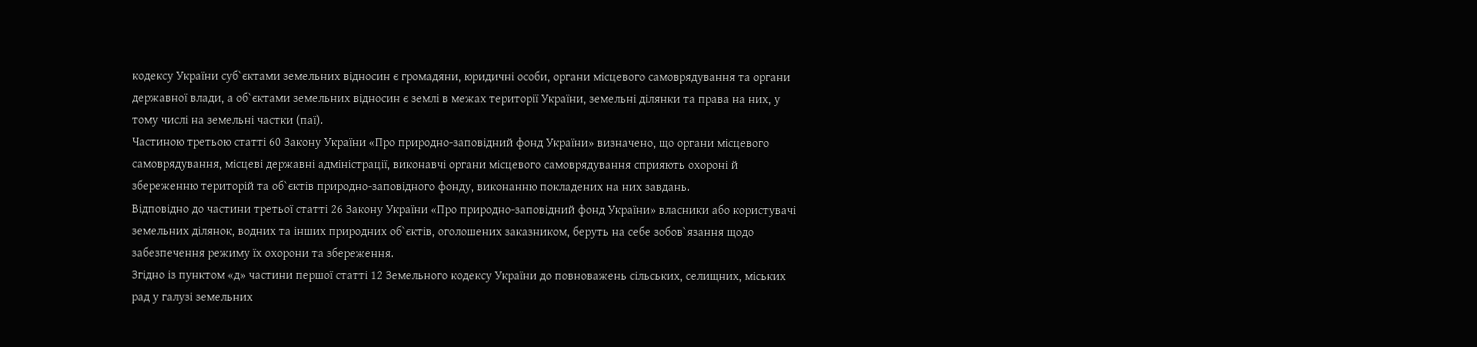кодексу України суб`єктами земельних відносин є громадяни, юридичні особи, органи місцевого самоврядування та органи державної влади, а об`єктами земельних відносин є землі в межах території України, земельні ділянки та права на них, у тому числі на земельні частки (паї).
Частиною третьою статті 60 Закону України «Про природно-заповідний фонд України» визначено, що органи місцевого самоврядування, місцеві державні адміністрації, виконавчі органи місцевого самоврядування сприяють охороні й збереженню територій та об`єктів природно-заповідного фонду, виконанню покладених на них завдань.
Відповідно до частини третьої статті 26 Закону України «Про природно-заповідний фонд України» власники або користувачі земельних ділянок, водних та інших природних об`єктів, оголошених заказником, беруть на себе зобов`язання щодо забезпечення режиму їх охорони та збереження.
Згідно із пунктом «д» частини першої статті 12 Земельного кодексу України до повноважень сільських, селищних, міських рад у галузі земельних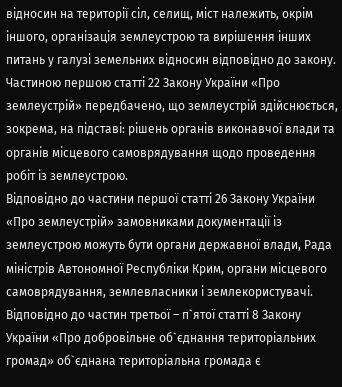відносин на території сіл, селищ, міст належить, окрім іншого, організація землеустрою та вирішення інших питань у галузі земельних відносин відповідно до закону.
Частиною першою статті 22 Закону України «Про землеустрій» передбачено, що землеустрій здійснюється, зокрема, на підставі: рішень органів виконавчої влади та органів місцевого самоврядування щодо проведення робіт із землеустрою.
Відповідно до частини першої статті 26 Закону України «Про землеустрій» замовниками документації із землеустрою можуть бути органи державної влади, Рада міністрів Автономної Республіки Крим, органи місцевого самоврядування, землевласники і землекористувачі.
Відповідно до частин третьої – п`ятої статті 8 Закону України «Про добровільне об`єднання територіальних громад» об`єднана територіальна громада є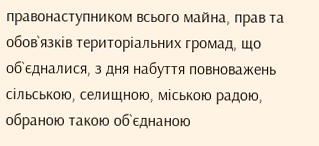правонаступником всього майна, прав та обов`язків територіальних громад, що об`єдналися, з дня набуття повноважень сільською, селищною, міською радою, обраною такою об`єднаною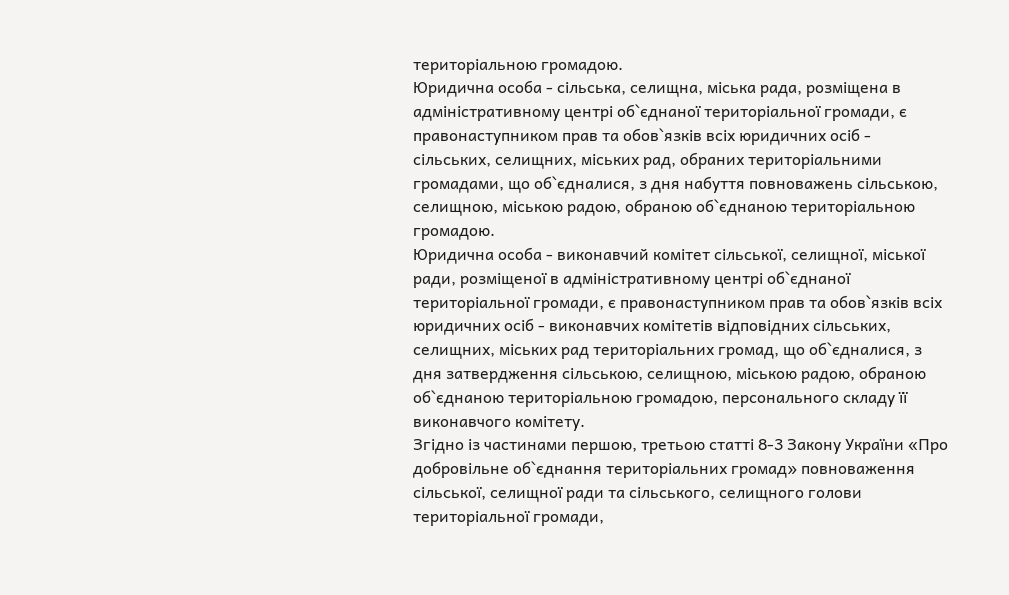територіальною громадою.
Юридична особа - сільська, селищна, міська рада, розміщена в адміністративному центрі об`єднаної територіальної громади, є правонаступником прав та обов`язків всіх юридичних осіб - сільських, селищних, міських рад, обраних територіальними громадами, що об`єдналися, з дня набуття повноважень сільською, селищною, міською радою, обраною об`єднаною територіальною громадою.
Юридична особа - виконавчий комітет сільської, селищної, міської ради, розміщеної в адміністративному центрі об`єднаної територіальної громади, є правонаступником прав та обов`язків всіх юридичних осіб - виконавчих комітетів відповідних сільських, селищних, міських рад територіальних громад, що об`єдналися, з дня затвердження сільською, селищною, міською радою, обраною об`єднаною територіальною громадою, персонального складу її виконавчого комітету.
Згідно із частинами першою, третьою статті 8-3 Закону України «Про добровільне об`єднання територіальних громад» повноваження сільської, селищної ради та сільського, селищного голови територіальної громади,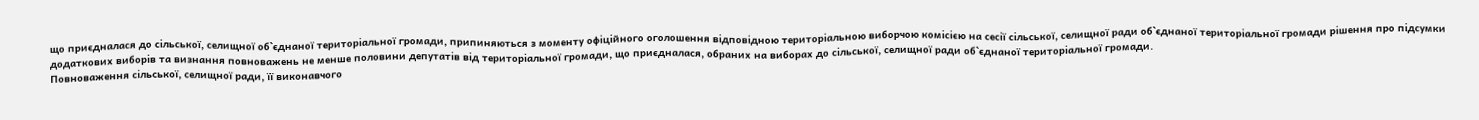що приєдналася до сільської, селищної об`єднаної територіальної громади, припиняються з моменту офіційного оголошення відповідною територіальною виборчою комісією на сесії сільської, селищної ради об`єднаної територіальної громади рішення про підсумки додаткових виборів та визнання повноважень не менше половини депутатів від територіальної громади, що приєдналася, обраних на виборах до сільської, селищної ради об`єднаної територіальної громади.
Повноваження сільської, селищної ради, її виконавчого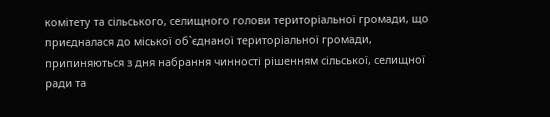комітету та сільського, селищного голови територіальної громади, що приєдналася до міської об`єднаної територіальної громади, припиняються з дня набрання чинності рішенням сільської, селищної ради та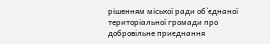рішенням міської ради об`єднаної територіальної громади про добровільне приєднання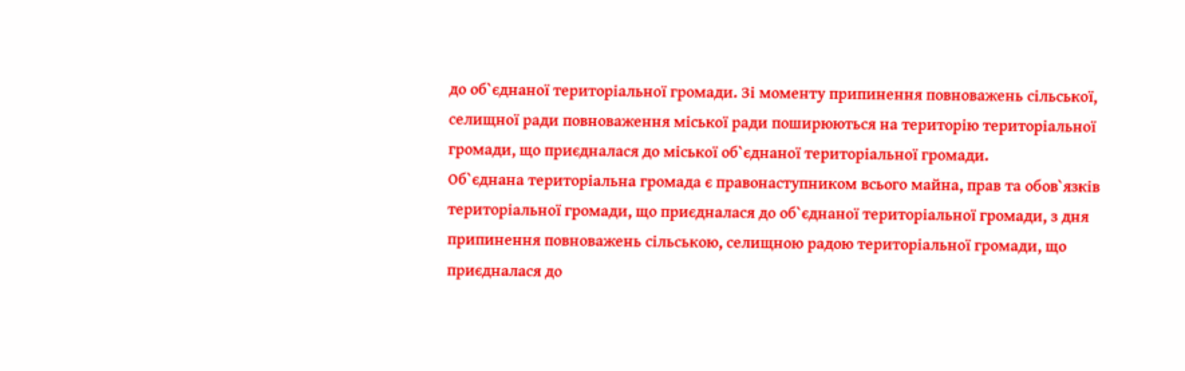до об`єднаної територіальної громади. Зі моменту припинення повноважень сільської, селищної ради повноваження міської ради поширюються на територію територіальної громади, що приєдналася до міської об`єднаної територіальної громади.
Об`єднана територіальна громада є правонаступником всього майна, прав та обов`язків територіальної громади, що приєдналася до об`єднаної територіальної громади, з дня припинення повноважень сільською, селищною радою територіальної громади, що приєдналася до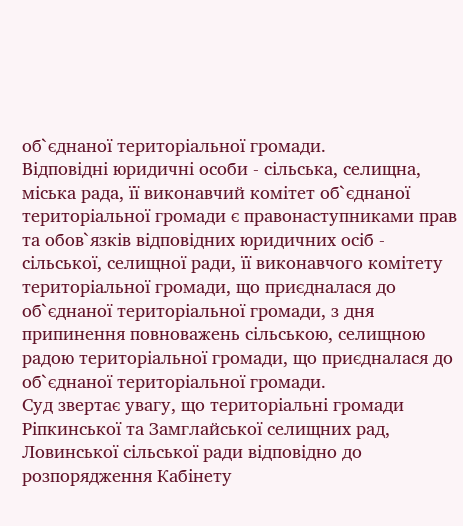об`єднаної територіальної громади.
Відповідні юридичні особи - сільська, селищна, міська рада, її виконавчий комітет об`єднаної територіальної громади є правонаступниками прав та обов`язків відповідних юридичних осіб - сільської, селищної ради, її виконавчого комітету територіальної громади, що приєдналася до об`єднаної територіальної громади, з дня припинення повноважень сільською, селищною радою територіальної громади, що приєдналася до об`єднаної територіальної громади.
Суд звертає увагу, що територіальні громади Ріпкинської та Замглайської селищних рад, Ловинської сільської ради відповідно до розпорядження Кабінету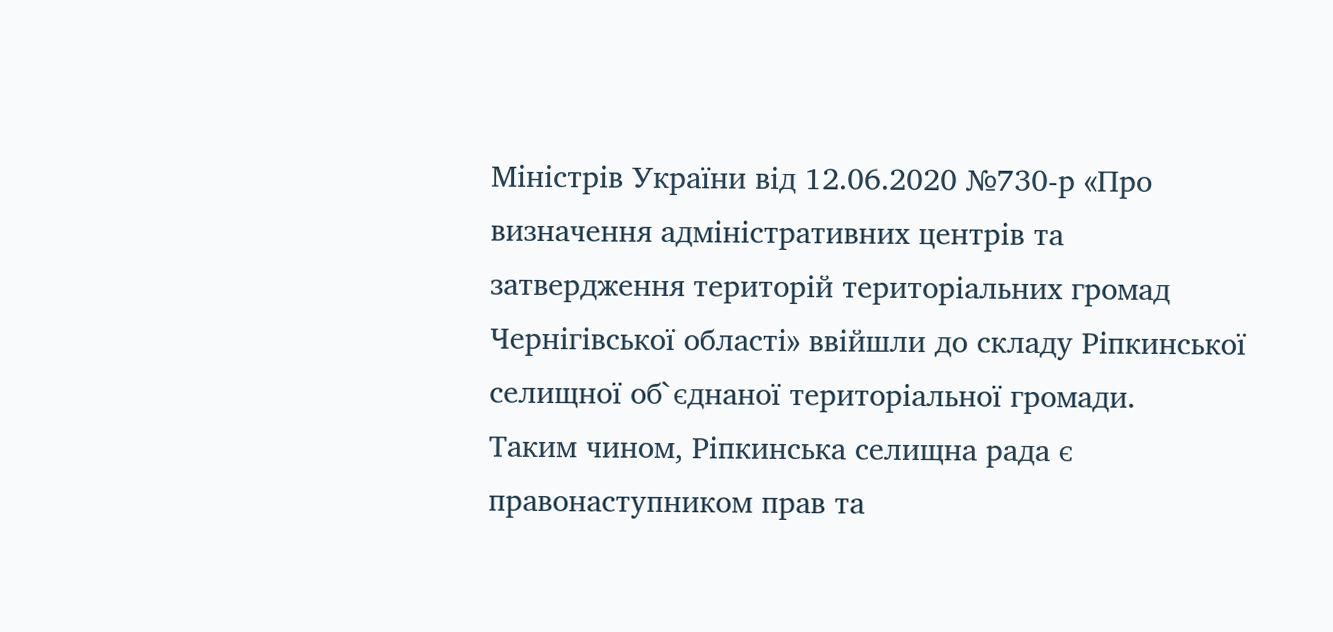Міністрів України від 12.06.2020 №730-р «Про визначення адміністративних центрів та затвердження територій територіальних громад Чернігівської області» ввійшли до складу Ріпкинської селищної об`єднаної територіальної громади.
Таким чином, Ріпкинська селищна рада є правонаступником прав та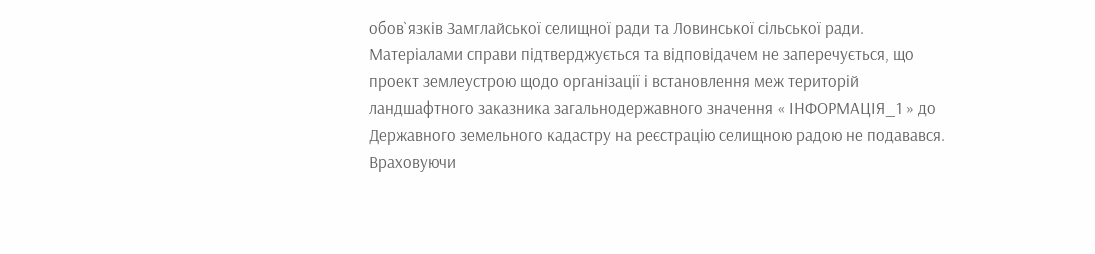обов`язків Замглайської селищної ради та Ловинської сільської ради.
Матеріалами справи підтверджується та відповідачем не заперечується, що проект землеустрою щодо організації і встановлення меж територій ландшафтного заказника загальнодержавного значення « ІНФОРМАЦІЯ_1 » до Державного земельного кадастру на реєстрацію селищною радою не подавався.
Враховуючи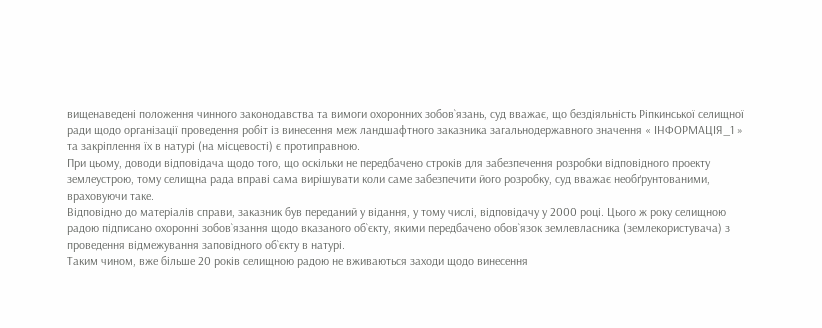вищенаведені положення чинного законодавства та вимоги охоронних зобов`язань, суд вважає, що бездіяльність Ріпкинської селищної ради щодо організації проведення робіт із винесення меж ландшафтного заказника загальнодержавного значення « ІНФОРМАЦІЯ_1 » та закріплення їх в натурі (на місцевості) є протиправною.
При цьому, доводи відповідача щодо того, що оскільки не передбачено строків для забезпечення розробки відповідного проекту землеустрою, тому селищна рада вправі сама вирішувати коли саме забезпечити його розробку, суд вважає необґрунтованими, враховуючи таке.
Відповідно до матеріалів справи, заказник був переданий у відання, у тому числі, відповідачу у 2000 році. Цього ж року селищною радою підписано охоронні зобов`язання щодо вказаного об`єкту, якими передбачено обов`язок землевласника (землекористувача) з проведення відмежування заповідного об`єкту в натурі.
Таким чином, вже більше 20 років селищною радою не вживаються заходи щодо винесення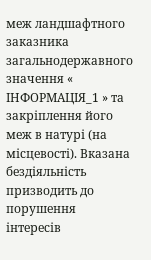меж ландшафтного заказника загальнодержавного значення « ІНФОРМАЦІЯ_1 » та закріплення його меж в натурі (на місцевості). Вказана бездіяльність призводить до порушення інтересів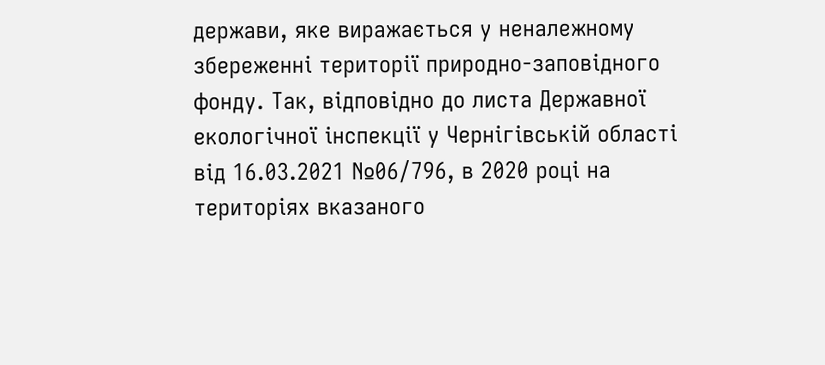держави, яке виражається у неналежному збереженні території природно-заповідного фонду. Так, відповідно до листа Державної екологічної інспекції у Чернігівській області від 16.03.2021 №06/796, в 2020 році на територіях вказаного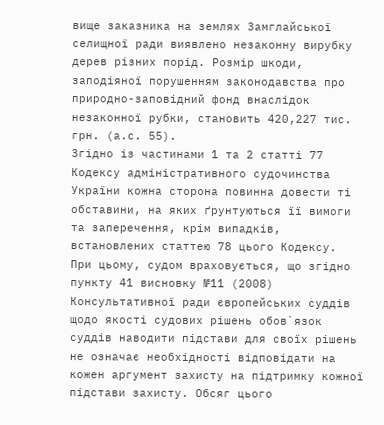вище заказника на землях Замглайської селищної ради виявлено незаконну вирубку дерев різних порід. Розмір шкоди, заподіяної порушенням законодавства про природно-заповідний фонд внаслідок незаконної рубки, становить 420,227 тис. грн. (а.с. 55).
Згідно із частинами 1 та 2 статті 77 Кодексу адміністративного судочинства України кожна сторона повинна довести ті обставини, на яких ґрунтуються її вимоги та заперечення, крім випадків, встановлених статтею 78 цього Кодексу.
При цьому, судом враховується, що згідно пункту 41 висновку №11 (2008) Консультативної ради європейських суддів щодо якості судових рішень обов`язок суддів наводити підстави для своїх рішень не означає необхідності відповідати на кожен аргумент захисту на підтримку кожної підстави захисту. Обсяг цього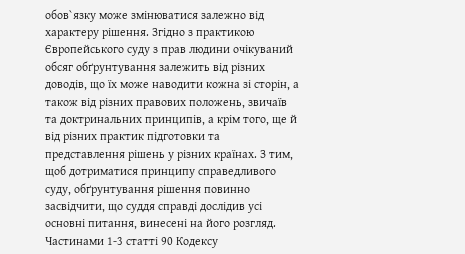обов`язку може змінюватися залежно від характеру рішення. Згідно з практикою Європейського суду з прав людини очікуваний обсяг обґрунтування залежить від різних доводів, що їх може наводити кожна зі сторін, а також від різних правових положень, звичаїв та доктринальних принципів, а крім того, ще й від різних практик підготовки та представлення рішень у різних країнах. З тим, щоб дотриматися принципу справедливого суду, обґрунтування рішення повинно засвідчити, що суддя справді дослідив усі основні питання, винесені на його розгляд.
Частинами 1-3 статті 90 Кодексу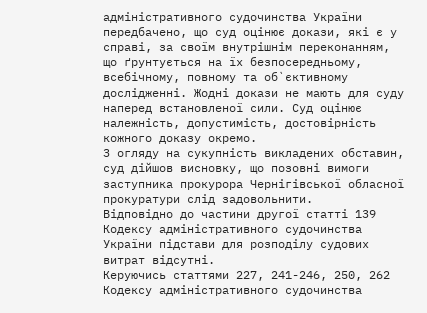адміністративного судочинства України передбачено, що суд оцінює докази, які є у справі, за своїм внутрішнім переконанням, що ґрунтується на їх безпосередньому, всебічному, повному та об`єктивному дослідженні. Жодні докази не мають для суду наперед встановленої сили. Суд оцінює належність, допустимість, достовірність кожного доказу окремо.
З огляду на сукупність викладених обставин, суд дійшов висновку, що позовні вимоги заступника прокурора Чернігівської обласної прокуратури слід задовольнити.
Відповідно до частини другої статті 139 Кодексу адміністративного судочинства України підстави для розподілу судових витрат відсутні.
Керуючись статтями 227, 241-246, 250, 262 Кодексу адміністративного судочинства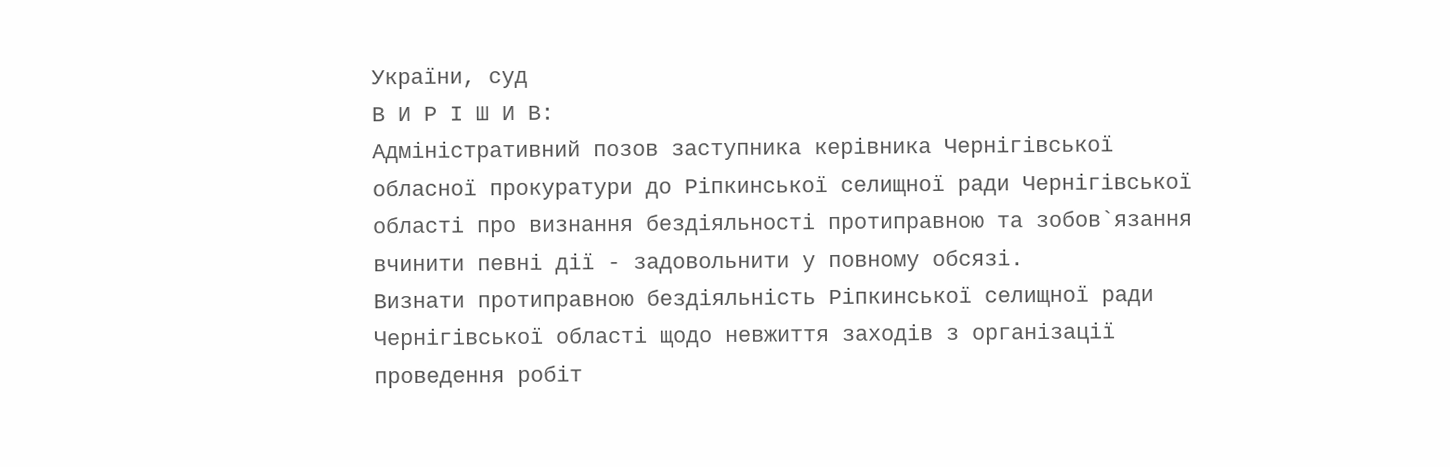України, суд
В И Р І Ш И В:
Адміністративний позов заступника керівника Чернігівської обласної прокуратури до Ріпкинської селищної ради Чернігівської області про визнання бездіяльності протиправною та зобов`язання вчинити певні дії - задовольнити у повному обсязі.
Визнати протиправною бездіяльність Ріпкинської селищної ради Чернігівської області щодо невжиття заходів з організації проведення робіт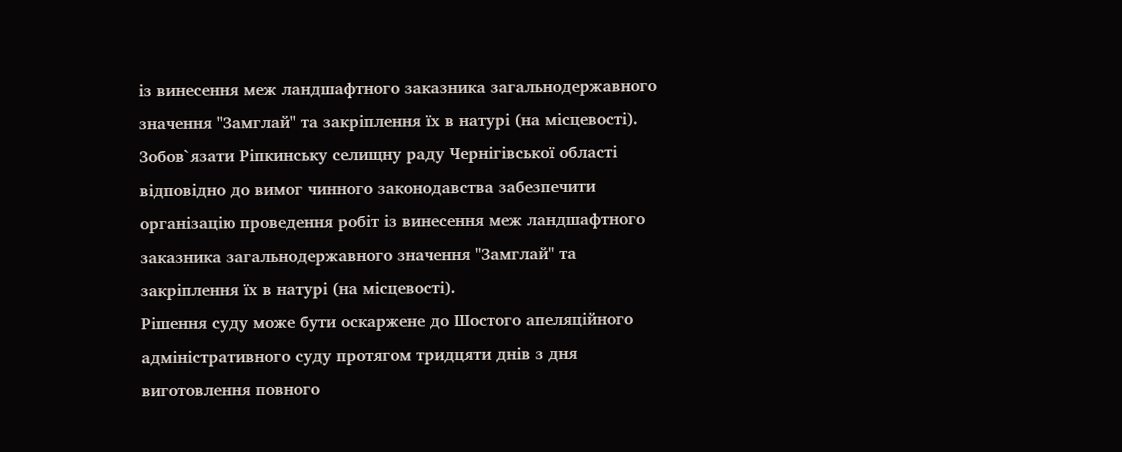із винесення меж ландшафтного заказника загальнодержавного значення ''Замглай'' та закріплення їх в натурі (на місцевості).
Зобов`язати Ріпкинську селищну раду Чернігівської області відповідно до вимог чинного законодавства забезпечити організацію проведення робіт із винесення меж ландшафтного заказника загальнодержавного значення ''Замглай'' та закріплення їх в натурі (на місцевості).
Рішення суду може бути оскаржене до Шостого апеляційного адміністративного суду протягом тридцяти днів з дня виготовлення повного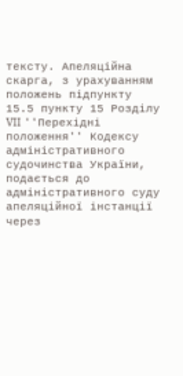тексту. Апеляційна скарга, з урахуванням положень підпункту 15.5 пункту 15 Розділу VII ''Перехідні положення'' Кодексу адміністративного судочинства України, подається до адміністративного суду апеляційної інстанції через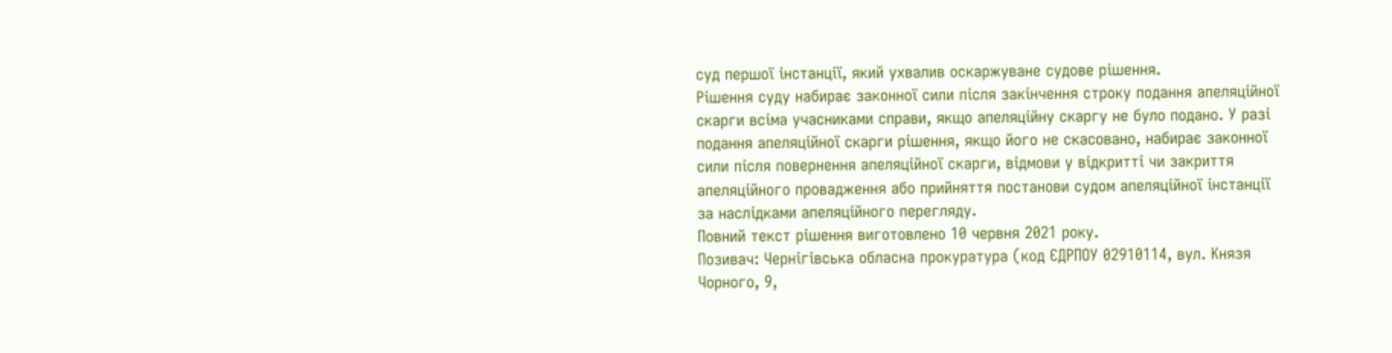суд першої інстанції, який ухвалив оскаржуване судове рішення.
Рішення суду набирає законної сили після закінчення строку подання апеляційної скарги всіма учасниками справи, якщо апеляційну скаргу не було подано. У разі подання апеляційної скарги рішення, якщо його не скасовано, набирає законної сили після повернення апеляційної скарги, відмови у відкритті чи закриття апеляційного провадження або прийняття постанови судом апеляційної інстанції за наслідками апеляційного перегляду.
Повний текст рішення виготовлено 10 червня 2021 року.
Позивач: Чернігівська обласна прокуратура (код ЄДРПОУ 02910114, вул. Князя Чорного, 9,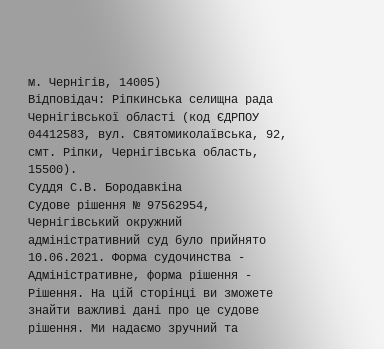м. Чернігів, 14005)
Відповідач: Ріпкинська селищна рада Чернігівської області (код ЄДРПОУ 04412583, вул. Святомиколаївська, 92, смт. Ріпки, Чернігівська область, 15500).
Суддя С.В. Бородавкіна
Судове рішення № 97562954, Чернігівський окружний адміністративний суд було прийнято 10.06.2021. Форма судочинства - Адміністративне, форма рішення - Рішення. На цій сторінці ви зможете знайти важливі дані про це судове рішення. Ми надаємо зручний та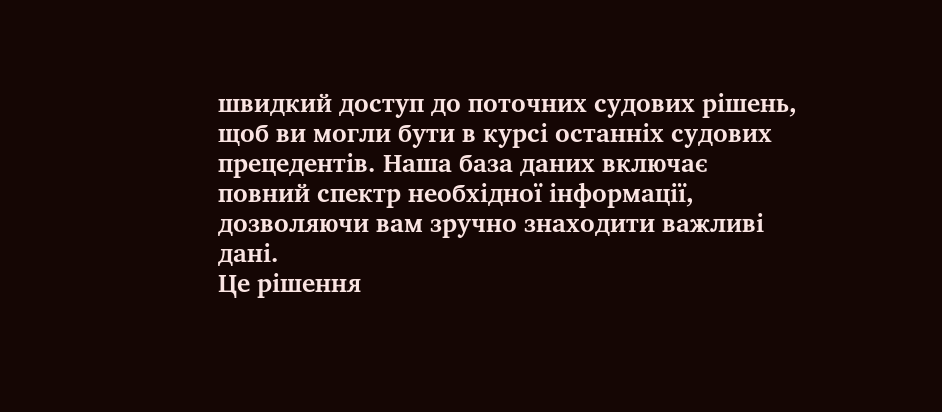швидкий доступ до поточних судових рішень, щоб ви могли бути в курсі останніх судових прецедентів. Наша база даних включає повний спектр необхідної інформації, дозволяючи вам зручно знаходити важливі дані.
Це рішення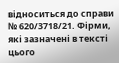відноситься до справи № 620/3718/21. Фірми, які зазначені в тексті цього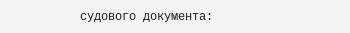судового документа: